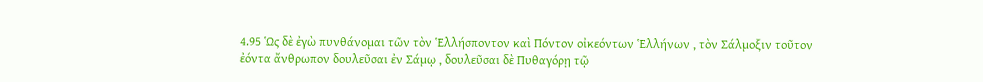4.95 Ὡς δὲ ἐγὼ πυνθάνομαι τῶν τὸν Ἑλλήσποντον καὶ Πόντον οἰκεόντων Ἑλλήνων , τὸν Σάλμοξιν τοῦτον ἐόντα ἄνθρωπον δουλεῦσαι ἐν Σάμῳ , δουλεῦσαι δὲ Πυθαγόρῃ τῷ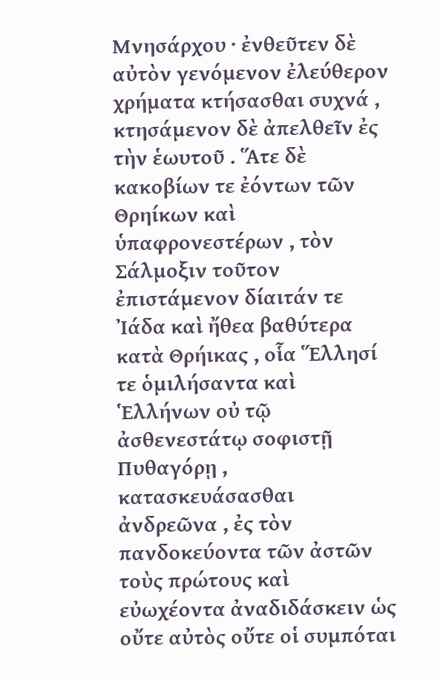Μνησάρχου · ἐνθεῦτεν δὲ αὐτὸν γενόμενον ἐλεύθερον χρήματα κτήσασθαι συχνά , κτησάμενον δὲ ἀπελθεῖν ἐς τὴν ἑωυτοῦ . Ἅτε δὲ κακοβίων τε ἐόντων τῶν Θρηίκων καὶ ὑπαφρονεστέρων , τὸν Σάλμοξιν τοῦτον ἐπιστάμενον δίαιτάν τε Ἰάδα καὶ ἤθεα βαθύτερα κατὰ Θρήικας , οἷα Ἕλλησί τε ὁμιλήσαντα καὶ Ἑλλήνων οὐ τῷ ἀσθενεστάτῳ σοφιστῇ Πυθαγόρῃ , κατασκευάσασθαι ἀνδρεῶνα , ἐς τὸν πανδοκεύοντα τῶν ἀστῶν τοὺς πρώτους καὶ εὐωχέοντα ἀναδιδάσκειν ὡς οὔτε αὐτὸς οὔτε οἱ συμπόται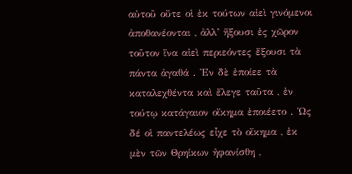αὐτοῦ οὔτε οἱ ἐκ τούτων αἰεὶ γινόμενοι ἀποθανέονται , ἀλλ’ ἥξουσι ἐς χῶρον τοῦτον ἵνα αἰεὶ περιεόντες ἕξουσι τὰ πάντα ἀγαθά . Ἐν δὲ ἐποίεε τὰ καταλεχθέντα καὶ ἔλεγε ταῦτα , ἐν τούτῳ κατάγαιον οἴκημα ἐποιέετο . Ὡς δέ οἱ παντελέως εἶχε τὸ οἴκημα , ἐκ μὲν τῶν Θρηίκων ἠφανίσθη ,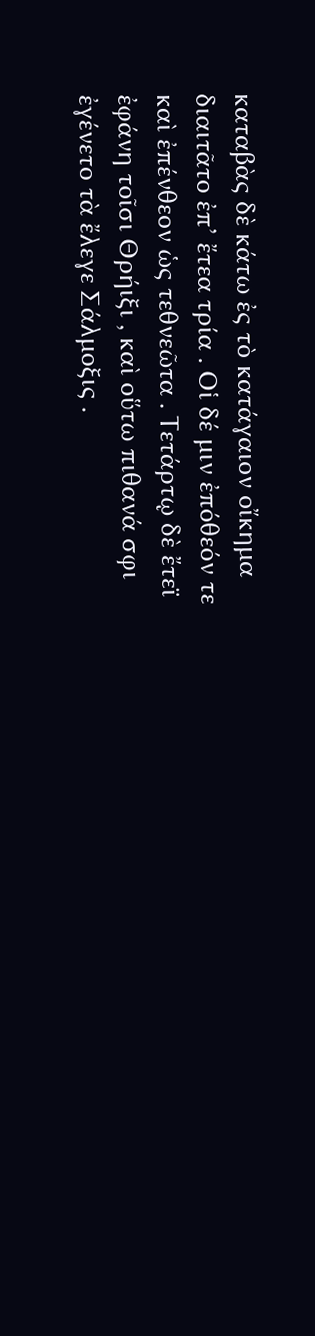καταβὰς δὲ κάτω ἐς τὸ κατάγαιον οἴκημα διαιτᾶτο ἐπ’ ἔτεα τρία . Οἱ δέ μιν ἐπόθεόν τε καὶ ἐπένθεον ὡς τεθνεῶτα . Τετάρτῳ δὲ ἔτεϊ ἐφάνη τοῖσι Θρήιξι , καὶ οὕτω πιθανά σφι ἐγένετο τὰ ἔλεγε Σάλμοξις .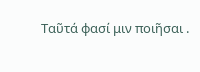Ταῦτά φασί μιν ποιῆσαι .